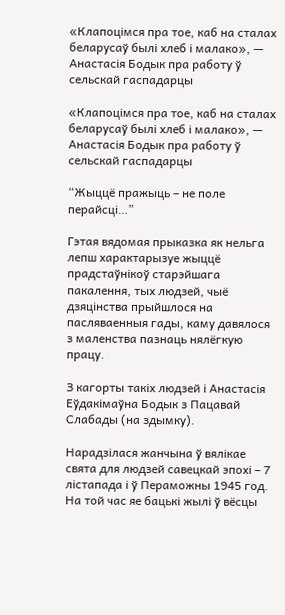«Клапоцімся пра тое, каб на сталах беларусаў былі хлеб і малако», — Анастасія Бодык пра работу ў сельскай гаспадарцы

«Клапоцімся пра тое, каб на сталах беларусаў былі хлеб і малако», — Анастасія Бодык пра работу ў сельскай гаспадарцы

“Жыццё пражыць – не поле перайсці…”

Гэтая вядомая прыказка як нельга лепш характарызуе жыццё прадстаўнікоў старэйшага пакалення, тых людзей, чыё дзяцінства прыйшлося на пасляваенныя гады, каму давялося з маленства пазнаць нялёгкую працу.

З кагорты такіх людзей і Анастасія Еўдакімаўна Бодык з Пацавай Слабады (на здымку).

Нарадзілася жанчына ў вялікае свята для людзей савецкай эпохі – 7 лістапада і ў Пераможны 1945 год. На той час яе бацькі жылі ў вёсцы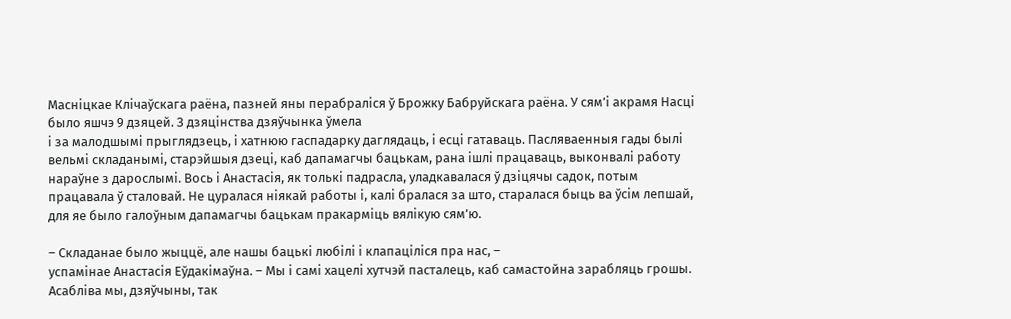Масніцкае Клічаўскага раёна, пазней яны перабраліся ў Брожку Бабруйскага раёна. У сям’і акрамя Насці было яшчэ 9 дзяцей. З дзяцінства дзяўчынка ўмела
і за малодшымі прыглядзець, і хатнюю гаспадарку даглядаць, і есці гатаваць. Пасляваенныя гады былі вельмі складанымі, старэйшыя дзеці, каб дапамагчы бацькам, рана ішлі працаваць, выконвалі работу нараўне з дарослымі. Вось і Анастасія, як толькі падрасла, уладкавалася ў дзіцячы садок, потым працавала ў сталовай. Не цуралася ніякай работы і, калі бралася за што, старалася быць ва ўсім лепшай, для яе было галоўным дапамагчы бацькам пракарміць вялікую сям’ю.

– Складанае было жыццё, але нашы бацькі любілі і клапаціліся пра нас, –
успамінае Анастасія Еўдакімаўна. – Мы і самі хацелі хутчэй пасталець, каб самастойна зарабляць грошы. Асабліва мы, дзяўчыны, так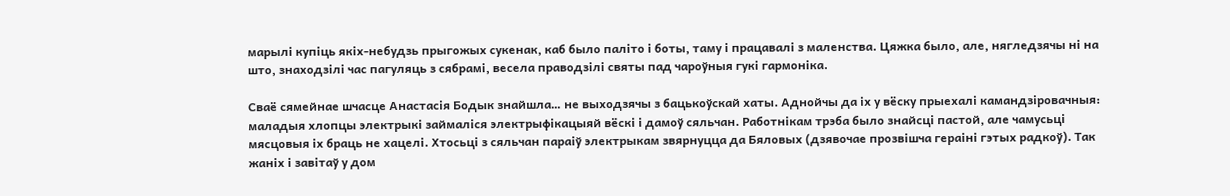марылі купіць якіх-небудзь прыгожых сукенак, каб было паліто і боты, таму і працавалі з маленства. Цяжка было, але, нягледзячы ні на што, знаходзілі час пагуляць з сябрамі, весела праводзілі святы пад чароўныя гукі гармоніка.

Сваё сямейнае шчасце Анастасія Бодык знайшла… не выходзячы з бацькоўскай хаты. Аднойчы да іх у вёску прыехалі камандзіровачныя: маладыя хлопцы электрыкі займаліся электрыфікацыяй вёскі і дамоў сяльчан. Работнікам трэба было знайсці пастой, але чамусьці мясцовыя іх браць не хацелі. Хтосьці з сяльчан параіў электрыкам звярнуцца да Бяловых (дзявочае прозвішча гераіні гэтых радкоў). Так жаніх і завітаў у дом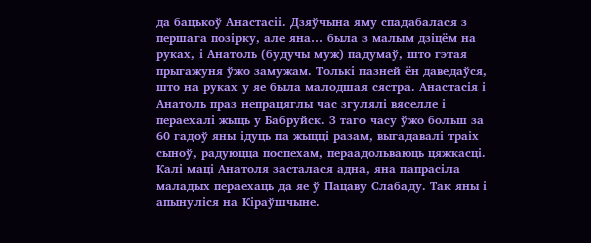да бацькоў Анастасіі. Дзяўчына яму спадабалася з першага позірку, але яна… была з малым дзіцём на руках, і Анатоль (будучы муж) падумаў, што гэтая прыгажуня ўжо замужам. Толькі пазней ён даведаўся, што на руках у яе была малодшая сястра. Анастасія і Анатоль праз непрацяглы час згулялі вяселле і пераехалі жыць у Бабруйск. З таго часу ўжо больш за 60 гадоў яны ідуць па жыцці разам, выгадавалі траіх сыноў, радуюцца поспехам, пераадольваюць цяжкасці.
Калі маці Анатоля засталася адна, яна папрасіла маладых пераехаць да яе ў Пацаву Слабаду. Так яны і апынуліся на Кіраўшчыне.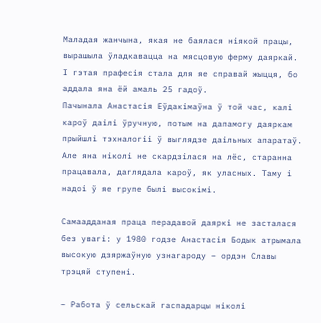Маладая жанчына, якая не баялася ніякой працы, вырашыла ўладкавацца на мясцовую ферму даяркай. І гэтая прафесія стала для яе справай жыцця, бо аддала яна ёй амаль 25 гадоў.
Пачынала Анастасія Еўдакімаўна ў той час, калі кароў даілі ўручную, потым на дапамогу даяркам прыйшлі тэхналогіі ў выглядзе даільных апаратаў. Але яна ніколі не скардзілася на лёс, старанна працавала, даглядала кароў, як уласных. Таму і надоі ў яе групе былі высокімі.

Самаадданая праца перадавой даяркі не засталася без увагі: у 1980 годзе Анастасія Бодык атрымала высокую дзяржаўную узнагароду – ордэн Славы трэцяй ступені.

– Работа ў сельскай гаспадарцы ніколі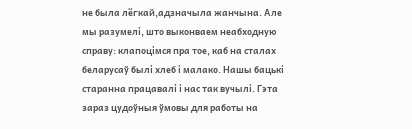не была лёгкай,адзначыла жанчына. Але мы разумелі, што выконваем неабходную справу: клапоцімся пра тое, каб на сталах беларусаў былі хлеб і малако. Нашы бацькі старанна працавалі і нас так вучылі. Гэта зараз цудоўныя ўмовы для работы на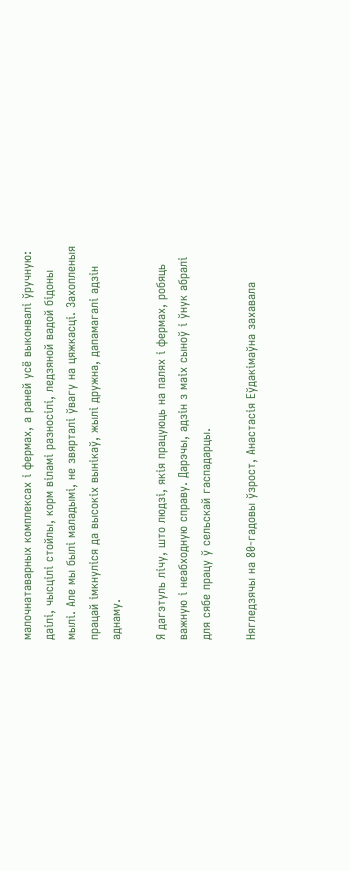малочнатаварных комплексах і фермах, а раней усё выконвалі ўручную: даілі, чысцілі стойлы, корм віламі разносілі, ледзяной вадой бідоны мылі. Але мы былі маладымі, не звярталі ўвагу на цяжкасці. Захопленыя працай імкнуліся да высокіх вынікаў, жылі дружна, дапамагалі адзін аднаму.

Я дагэтуль лічу, што людзі, якія працуюць на палях і фермах, робяць важную і неабходную справу. Дарэчы, адзін з маіх сыноў і ўнук абралі для сябе працу ў сельскай гаспадарцы.

Нягледзячы на 80-гадовы ўзрост, Анастасія Еўдакімаўна захавала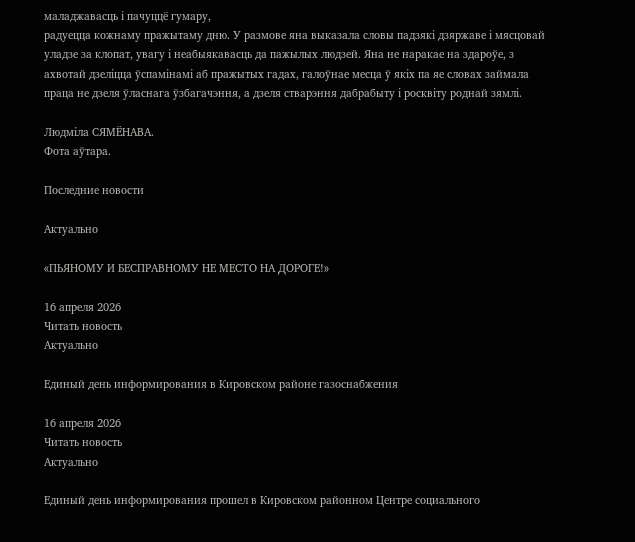маладжавасць і пачуццё гумару,
радуецца кожнаму пражытаму дню. У размове яна выказала словы падзякі дзяржаве і мясцовай уладзе за клопат, увагу і неабыякавасць да пажылых людзей. Яна не наракае на здароўе, з ахвотай дзеліцца ўспамінамі аб пражытых гадах, галоўнае месца ў якіх па яе словах займала праца не дзеля ўласнага ўзбагачэння, а дзеля стварэння дабрабыту і росквіту роднай зямлі.

Людміла СЯМЁНАВА.
Фота аўтара.

Последние новости

Актуально

«ПЬЯНОМУ И БЕСПРАВНОМУ НЕ МЕСТО НА ДОРОГЕ!»

16 апреля 2026
Читать новость
Актуально

Единый день информирования в Кировском районе газоснабжения

16 апреля 2026
Читать новость
Актуально

Единый день информирования прошел в Кировском районном Центре социального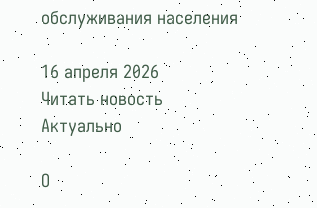обслуживания населения

16 апреля 2026
Читать новость
Актуально

О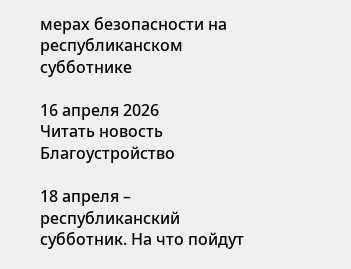мерах безопасности на республиканском субботнике

16 апреля 2026
Читать новость
Благоустройство

18 апреля – республиканский субботник. На что пойдут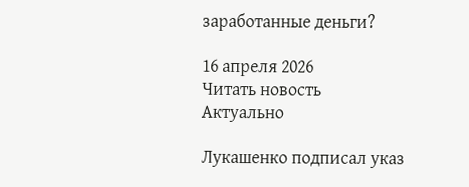заработанные деньги?

16 апреля 2026
Читать новость
Актуально

Лукашенко подписал указ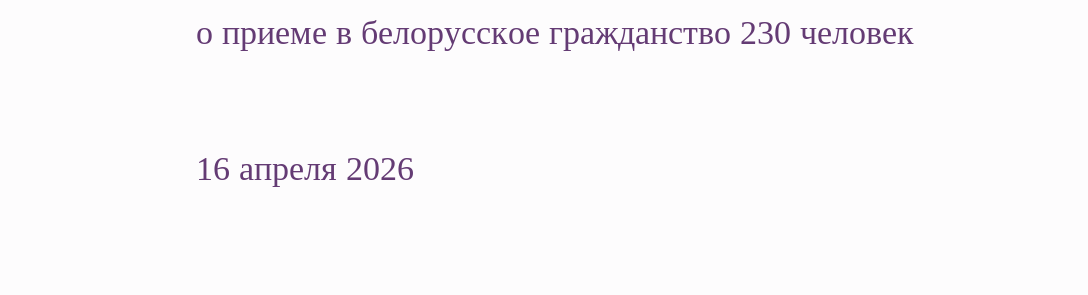о приеме в белорусское гражданство 230 человек

16 апреля 2026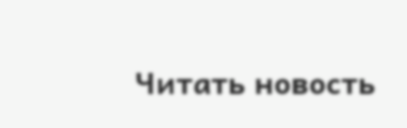Читать новость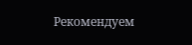Рекомендуем